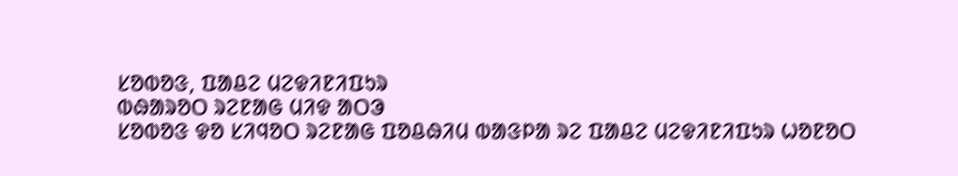ᱥᱚᱵᱚᱝ, ᱯᱟᱪᱮ ᱢᱮᱫᱤᱱᱤᱯᱩᱨ
ᱵᱷᱟᱨᱚᱛ ᱨᱮᱱᱟᱜ ᱢᱤᱫ ᱟᱛᱳ
ᱥᱚᱵᱚᱝ ᱫᱚ ᱥᱤᱧᱚᱛ ᱨᱮᱱᱟᱜ ᱯᱚᱪᱷᱤᱢ ᱵᱟᱝᱞᱟ ᱨᱮ ᱯᱟᱪᱮ ᱢᱮᱫᱤᱱᱤᱯᱩᱨ ᱦᱚᱱᱚᱛ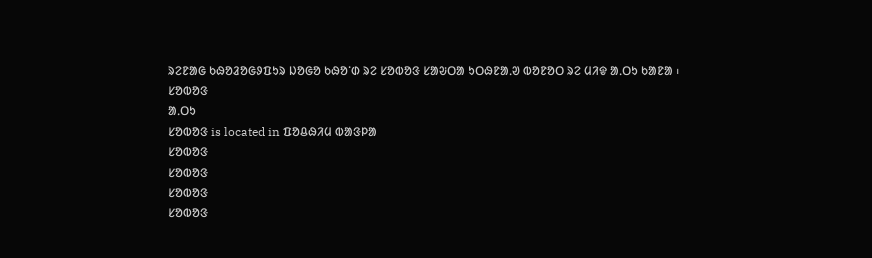ᱨᱮᱱᱟᱜ ᱠᱷᱚᱲᱚᱜᱽᱯᱩᱨ ᱡᱚᱜᱚ ᱠᱷᱚᱸᱰ ᱨᱮ ᱥᱚᱵᱚᱝ ᱥᱟᱶᱛᱟ ᱩᱛᱷᱱᱟᱹᱣ ᱵᱚᱱᱚᱛ ᱨᱮ ᱢᱤᱫ ᱟᱹᱛᱩ ᱠᱟᱱᱟ ᱾
ᱥᱚᱵᱚᱝ
ᱟᱹᱛᱩ
ᱥᱚᱵᱚᱝ is located in ᱯᱚᱪᱷᱤᱢ ᱵᱟᱝᱞᱟ
ᱥᱚᱵᱚᱝ
ᱥᱚᱵᱚᱝ
ᱥᱚᱵᱚᱝ
ᱥᱚᱵᱚᱝ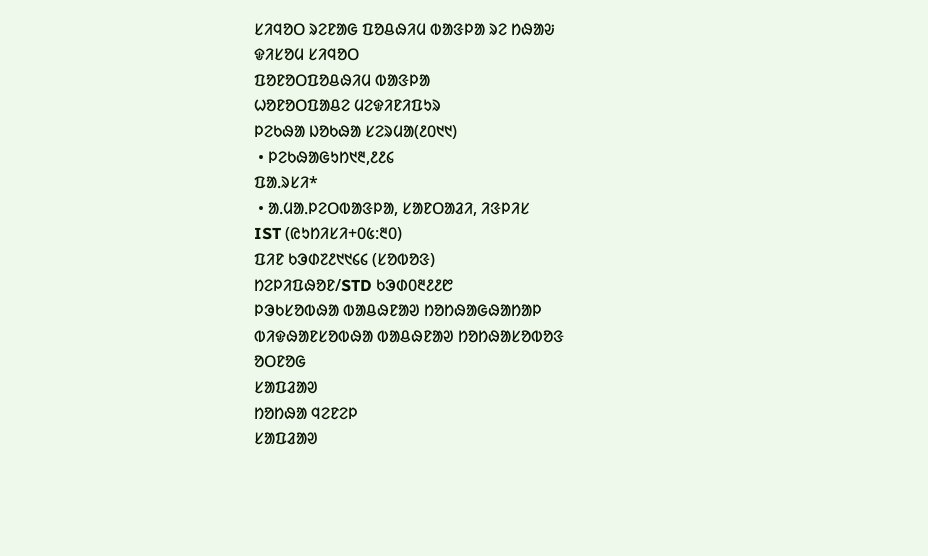ᱥᱤᱧᱚᱛ ᱨᱮᱱᱟᱜ ᱯᱚᱪᱷᱤᱢ ᱵᱟᱝᱞᱟ ᱨᱮ ᱴᱷᱟᱶ
ᱫᱤᱥᱚᱢ ᱥᱤᱧᱚᱛ
ᱯᱚᱱᱚᱛᱯᱚᱪᱷᱤᱢ ᱵᱟᱝᱞᱟ
ᱦᱚᱱᱚᱛᱯᱟᱪᱮ ᱢᱮᱫᱤᱱᱤᱯᱩᱨ
ᱞᱮᱠᱷᱟ ᱡᱚᱠᱷᱟ ᱥᱮᱨᱢᱟ(᱒᱐᱑᱑)
 • ᱞᱮᱠᱷᱟᱜᱩᱴ᱑᱓,᱒᱒᱔
ᱯᱟᱹᱨᱥᱤ*
 • ᱟᱹᱢᱟᱹᱞᱮᱛᱵᱟᱝᱞᱟ, ᱥᱟᱱᱛᱟᱲᱤ, ᱤᱝᱞᱤᱥ
IST (ᱭᱩᱴᱤᱥᱤ+᱐᱕:᱓᱐)
ᱯᱤᱱ ᱠᱳᱰ᱗᱒᱑᱑᱔᱔ (ᱥᱚᱵᱚᱝ)
ᱴᱮᱞᱤᱯᱷᱚᱱ/STD ᱠᱳᱰ᱐᱓᱒᱒᱘
ᱞᱳᱠᱥᱚᱵᱷᱟ ᱵᱟᱪᱷᱱᱟᱣ ᱴᱚᱴᱷᱟᱜᱷᱟᱴᱟᱞ
ᱵᱤᱫᱷᱟᱱᱥᱚᱵᱷᱟ ᱵᱟᱪᱷᱱᱟᱣ ᱴᱚᱴᱷᱟᱥᱚᱵᱚᱝ
ᱚᱛᱱᱚᱜ
ᱥᱟᱯᱲᱟᱣ
ᱴᱚᱴᱷᱟ ᱧᱮᱱᱮᱞ
ᱥᱟᱯᱲᱟᱣ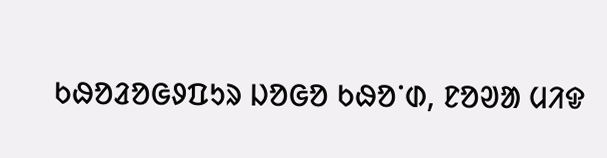ᱠᱷᱚᱲᱚᱜᱽᱯᱩᱨ ᱡᱚᱜᱚ ᱠᱷᱚᱸᱰ, ᱱᱚᱣᱟ ᱢᱤᱫ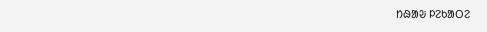ᱴᱷᱟᱶ ᱞᱮᱠᱟᱛᱮ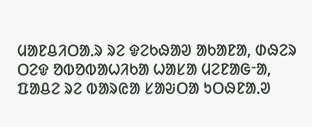ᱢᱟᱱᱪᱤᱛᱟᱹᱨ ᱨᱮ ᱫᱮᱠᱷᱟᱣ ᱟᱠᱟᱱᱟ, ᱰᱷᱮᱨ ᱛᱮᱫ ᱚᱵᱚᱵᱟᱦᱤᱠᱟ ᱦᱟᱥᱟ ᱢᱮᱱᱟᱜᱼᱟ, ᱯᱟᱪᱮ ᱨᱮ ᱵᱟᱨᱭᱟ ᱥᱟᱶᱛᱟ ᱩᱛᱷᱱᱟᱹᱣ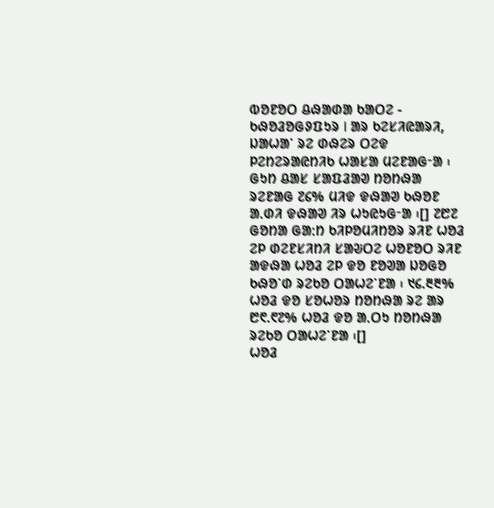ᱵᱚᱱᱚᱛ ᱪᱷᱟᱰᱟ ᱠᱟᱛᱮ - ᱠᱷᱚᱲᱚᱜᱽᱯᱩᱨ I ᱟᱨ ᱠᱮᱥᱤᱭᱟᱨᱤ, ᱡᱟᱦᱟᱸ ᱨᱮ ᱰᱷᱮᱨ ᱛᱮᱫ ᱞᱮᱴᱮᱨᱟᱭᱴᱤᱠ ᱦᱟᱥᱟ ᱢᱮᱱᱟᱜᱼᱟ ᱾ ᱜᱩᱴ ᱪᱟᱥ ᱥᱟᱯᱲᱟᱣ ᱴᱚᱴᱷᱟ ᱨᱮᱱᱟᱜ ᱗᱔% ᱢᱤᱫ ᱫᱷᱟᱣ ᱠᱷᱚᱱ ᱟᱹᱰᱤ ᱫᱷᱟᱣ ᱤᱨ ᱦᱩᱭᱩᱜᱼᱟ ᱾[] ᱗᱘᱗ ᱜᱚᱴᱟ ᱜᱟᱺᱴ ᱠᱤᱞᱚᱢᱤᱴᱚᱨ ᱨᱤᱱ ᱦᱚᱲ ᱮᱞ ᱰᱮᱱᱥᱤᱴᱤ ᱥᱟᱶᱛᱮ ᱦᱚᱱᱚᱛ ᱨᱤᱱ ᱟᱫᱷᱟ ᱦᱚᱲ ᱮᱞ ᱫᱚ ᱱᱚᱣᱟ ᱡᱚᱜᱚ ᱠᱷᱚᱸᱰ ᱨᱮᱠᱚ ᱛᱟᱦᱮᱸᱱᱟ ᱾ ᱑᱔.᱓᱓% ᱦᱚᱲ ᱫᱚ ᱥᱚᱦᱚᱨ ᱴᱚᱴᱷᱟ ᱨᱮ ᱟᱨ ᱘᱖.᱖᱗% ᱦᱚᱲ ᱫᱚ ᱟᱹᱛᱩ ᱴᱚᱴᱷᱟ ᱨᱮᱠᱚ ᱛᱟᱦᱮᱸᱱᱟ ᱾[]
ᱦᱚᱲ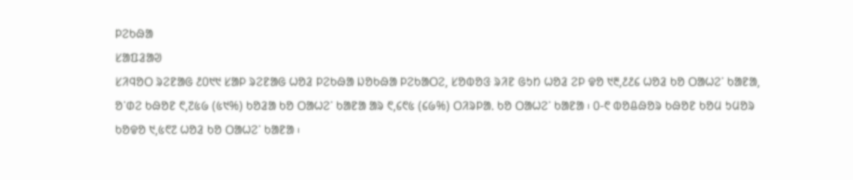ᱞᱮᱠᱷᱟ
ᱥᱟᱯᱲᱟᱣ
ᱥᱤᱧᱚᱛ ᱨᱮᱱᱟᱜ ᱒᱐᱑᱑ ᱥᱟᱞ ᱨᱮᱱᱟᱜ ᱦᱚᱲ ᱞᱮᱠᱷᱟ ᱡᱚᱠᱷᱟ ᱞᱮᱠᱟᱛᱮ, ᱥᱚᱵᱚᱝ ᱨᱤᱱ ᱜᱩᱴ ᱦᱚᱲ ᱮᱞ ᱫᱚ ᱑᱓,᱒᱒᱔ ᱦᱚᱲ ᱠᱚ ᱛᱟᱦᱮᱸ ᱠᱟᱱᱟ, ᱚᱸᱰᱮ ᱠᱷᱚᱱ ᱖,᱗᱕᱙ (᱕᱑%) ᱠᱚᱲᱟ ᱠᱚ ᱛᱟᱦᱮᱸ ᱠᱟᱱᱟ ᱟᱨ ᱖,᱔᱖᱕ (᱔᱙%) ᱛᱤᱨᱞᱟᱹ ᱠᱚ ᱛᱟᱦᱮᱸ ᱠᱟᱱᱟ ᱾ ᱐-᱖ ᱵᱚᱪᱷᱚᱨ ᱠᱷᱚᱱ ᱠᱚᱢ ᱩᱢᱚᱨ ᱠᱚᱫᱚ ᱑,᱕᱖᱗ ᱦᱚᱲ ᱠᱚ ᱛᱟᱦᱮᱸ ᱠᱟᱱᱟ ᱾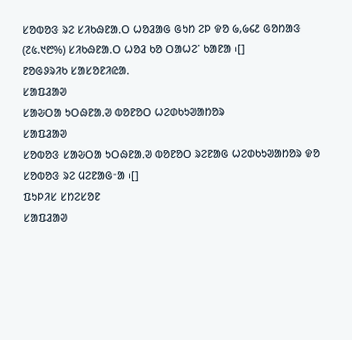ᱥᱚᱵᱚᱝ ᱨᱮ ᱥᱤᱠᱷᱱᱟᱹᱛ ᱦᱚᱲᱟᱜ ᱜᱩᱴ ᱮᱞ ᱫᱚ ᱙,᱙᱔᱒ ᱜᱚᱴᱟᱝ (᱗᱕.᱑᱘%) ᱥᱤᱠᱷᱱᱟᱹᱛ ᱦᱚᱲ ᱠᱚ ᱛᱟᱦᱮᱸ ᱠᱟᱱᱟ ᱾[]
ᱱᱚᱜᱽᱨᱤᱠ ᱥᱟᱥᱚᱱᱤᱭᱟᱹ
ᱥᱟᱯᱲᱟᱣ
ᱥᱟᱶᱛᱟ ᱩᱛᱷᱱᱟᱹᱣ ᱵᱚᱱᱚᱛ ᱦᱮᱰᱠᱩᱣᱟᱴᱚᱨ
ᱥᱟᱯᱲᱟᱣ
ᱥᱚᱵᱚᱝ ᱥᱟᱶᱛᱟ ᱩᱛᱷᱱᱟᱹᱣ ᱵᱚᱱᱚᱛ ᱨᱮᱱᱟᱜ ᱦᱮᱰᱠᱩᱣᱟᱴᱚᱨ ᱫᱚ ᱥᱚᱵᱚᱝ ᱨᱮ ᱢᱮᱱᱟᱜᱼᱟ ᱾[]
ᱯᱩᱞᱤᱥ ᱥᱴᱮᱥᱚᱱ
ᱥᱟᱯᱲᱟᱣ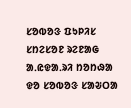ᱥᱚᱵᱚᱝ ᱯᱩᱞᱤᱥ ᱥᱴᱮᱥᱚᱱ ᱨᱮᱱᱟᱜ ᱟᱹᱭᱫᱟᱹᱨᱤ ᱴᱚᱴᱷᱟ ᱫᱚ ᱥᱚᱵᱚᱝ ᱥᱟᱶᱛᱟ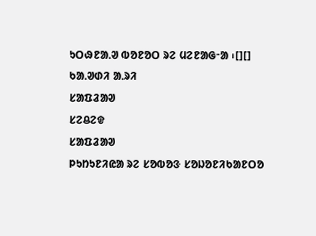ᱩᱛᱷᱱᱟᱹᱣ ᱵᱚᱱᱚᱛ ᱨᱮ ᱢᱮᱱᱟᱜᱼᱟ ᱾[][]
ᱠᱟᱹᱣᱰᱤ ᱟᱹᱨᱤ
ᱥᱟᱯᱲᱟᱣ
ᱥᱮᱪᱮᱫ
ᱥᱟᱯᱲᱟᱣ
ᱞᱩᱴᱩᱱᱤᱭᱟ ᱨᱮ ᱥᱚᱵᱚᱝ ᱥᱚᱡᱚᱱᱤᱠᱟᱱᱛᱚ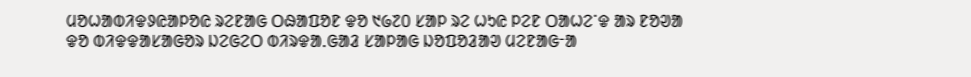ᱢᱚᱦᱟᱵᱤᱫᱽᱭᱟᱞᱚᱭ ᱨᱮᱱᱟᱜ ᱛᱷᱟᱯᱚᱱ ᱫᱚ ᱑᱙᱗᱐ ᱥᱟᱞ ᱨᱮ ᱦᱩᱭ ᱞᱮᱱ ᱛᱟᱦᱮᱸᱫ ᱟᱨ ᱱᱚᱣᱟ ᱫᱚ ᱵᱤᱫᱫᱟᱥᱟᱜᱚᱨ ᱡᱮᱜᱮᱛ ᱵᱤᱨᱫᱟᱹᱜᱟᱲ ᱥᱟᱞᱟᱜ ᱡᱚᱯᱚᱲᱟᱣ ᱢᱮᱱᱟᱜᱼᱟ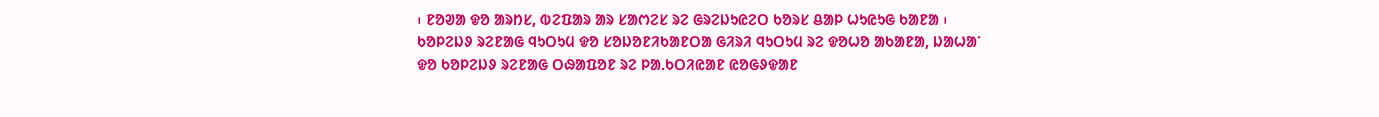᱾ ᱱᱚᱣᱟ ᱫᱚ ᱟᱨᱴᱥ, ᱵᱮᱯᱟᱨ ᱟᱨ ᱥᱟᱬᱮᱥ ᱨᱮ ᱜᱨᱮᱡᱩᱭᱮᱛ ᱠᱚᱨᱥ ᱪᱟᱞ ᱦᱩᱭᱩᱜ ᱠᱟᱱᱟ ᱾ ᱠᱚᱞᱮᱡᱽ ᱨᱮᱱᱟᱜ ᱧᱩᱛᱩᱢ ᱫᱚ ᱥᱚᱡᱚᱱᱤᱠᱟᱱᱛᱟ ᱜᱤᱨᱤ ᱧᱩᱛᱩᱢ ᱨᱮ ᱫᱚᱦᱚ ᱟᱠᱟᱱᱟ, ᱡᱟᱦᱟᱸ ᱫᱚ ᱠᱚᱞᱮᱡᱽ ᱨᱮᱱᱟᱜ ᱛᱷᱟᱯᱚᱱ ᱨᱮ ᱞᱟᱹᱠᱛᱤᱭᱟᱱ ᱭᱚᱜᱽᱫᱟᱱ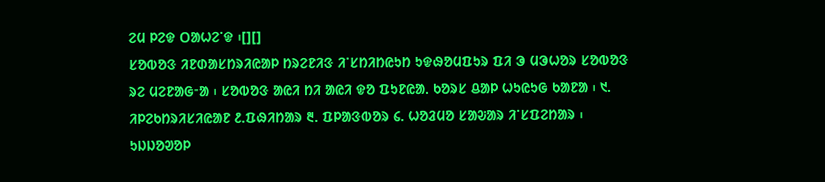ᱮᱢ ᱞᱮᱫ ᱛᱟᱦᱮᱸᱫ ᱾[][]
ᱥᱚᱵᱚᱝ ᱤᱱᱰᱟᱥᱴᱨᱤᱭᱟᱞ ᱴᱨᱮᱱᱤᱝ ᱤᱸᱥᱴᱤᱴᱭᱩᱴ ᱩᱫᱷᱚᱢᱯᱩᱨ ᱯᱤ ᱳ ᱢᱳᱦᱚᱨ ᱥᱚᱵᱚᱝ ᱨᱮ ᱢᱮᱱᱟᱜᱼᱟ ᱾ ᱥᱚᱵᱚᱝ ᱟᱭᱤ ᱴᱤ ᱟᱭᱤ ᱫᱚ ᱯᱩᱱᱭᱟᱹ ᱠᱚᱨᱥ ᱪᱟᱞ ᱦᱩᱭᱩᱜ ᱠᱟᱱᱟ ᱾ ᱑. ᱤᱞᱮᱠᱴᱨᱤᱥᱤᱭᱟᱱ ᱒.ᱯᱷᱤᱴᱟᱨ ᱓. ᱯᱞᱟᱝᱵᱚᱨ ᱔. ᱦᱚᱲᱢᱚ ᱥᱟᱶᱟᱨ ᱤᱸᱥᱯᱮᱴᱟᱨ ᱾ ᱩᱡᱡᱚᱣᱚᱞ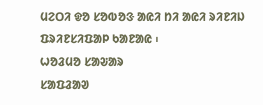ᱢᱮᱛᱤ ᱫᱚ ᱥᱚᱵᱚᱝ ᱟᱭᱤ ᱴᱤ ᱟᱭᱤ ᱨᱤᱱᱤᱡ ᱯᱨᱤᱱᱥᱤᱯᱟᱞ ᱠᱟᱱᱟᱭ ᱾
ᱦᱚᱲᱢᱚ ᱥᱟᱶᱟᱨ
ᱥᱟᱯᱲᱟᱣ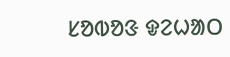ᱥᱚᱵᱚᱝ ᱫᱮᱦᱟᱛ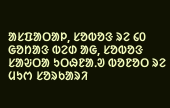ᱟᱥᱯᱟᱛᱟᱞ, ᱥᱚᱵᱚᱝ ᱨᱮ ᱔᱐ ᱜᱚᱴᱟᱝ ᱵᱮᱰ ᱟᱜ, ᱥᱚᱵᱚᱝ ᱥᱟᱶᱛᱟ ᱩᱛᱷᱱᱟᱹᱣ ᱵᱚᱱᱚᱛ ᱨᱮ ᱢᱩᱬ ᱥᱚᱨᱠᱟᱨᱤ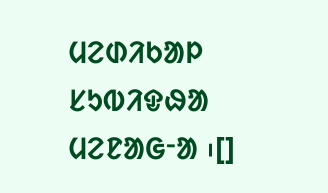ᱢᱮᱰᱤᱠᱟᱞ ᱥᱩᱵᱤᱫᱷᱟ ᱢᱮᱱᱟᱜᱼᱟ ᱾[]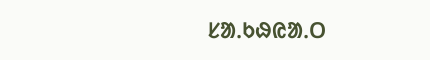ᱥᱟᱹᱠᱷᱭᱟᱹᱛ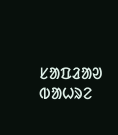ᱥᱟᱯᱲᱟᱣ
ᱵᱟᱦᱨᱮ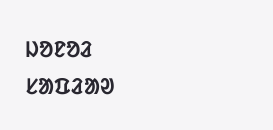ᱡᱚᱱᱚᱲ
ᱥᱟᱯᱲᱟᱣ